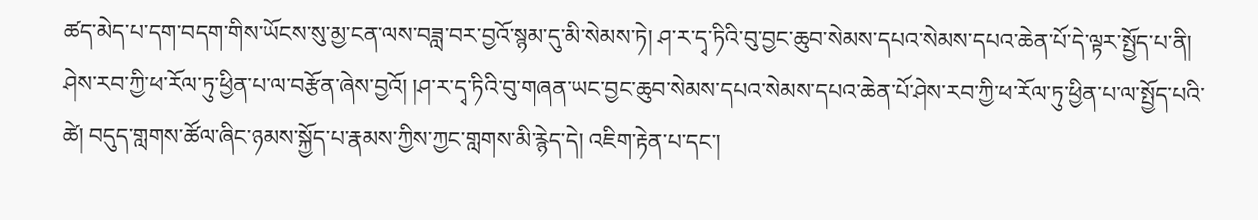ཚད་མེད་པ་དག་བདག་གིས་ཡོངས་སུ་མྱ་ངན་ལས་བཟླ་བར་བྱའོ་སྙམ་དུ་མི་སེམས་ཏེ། ཤ་ར་དྭ་ཏིའི་བུ་བྱང་ཆུབ་སེམས་དཔའ་སེམས་དཔའ་ཆེན་པོ་དེ་ལྟར་སྤྱོད་པ་ནི། ཤེས་རབ་ཀྱི་ཕ་རོལ་ཏུ་ཕྱིན་པ་ལ་བརྩོན་ཞེས་བྱའོ། །ཤ་ར་དྭ་ཏིའི་བུ་གཞན་ཡང་བྱང་ཆུབ་སེམས་དཔའ་སེམས་དཔའ་ཆེན་པོ་ཤེས་རབ་ཀྱི་ཕ་རོལ་ཏུ་ཕྱིན་པ་ལ་སྤྱོད་པའི་ཚེ། བདུད་གླགས་ཚོལ་ཞིང་ཉམས་སྐྱོད་པ་རྣམས་ཀྱིས་ཀྱང་གླགས་མི་རྙེད་དེ། འཇིག་རྟེན་པ་དང་།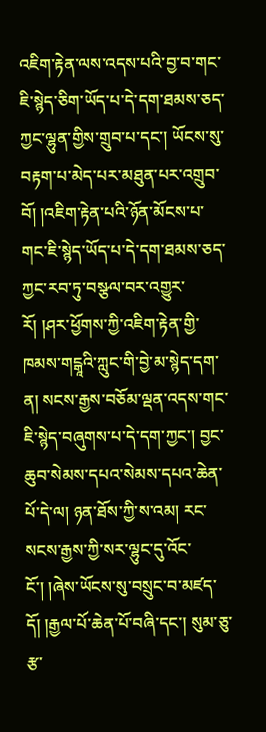འཇིག་རྟེན་ལས་འདས་པའི་བྱ་བ་གང་ཇི་སྙེད་ཅིག་ཡོད་པ་དེ་དག་ཐམས་ཅད་ཀྱང་ལྷུན་གྱིས་གྲུབ་པ་དང་། ཡོངས་སུ་བརྟག་པ་མེད་པར་མཐུན་པར་འགྲུབ་བོ། །འཇིག་རྟེན་པའི་ཉོན་མོངས་པ་གང་ཇི་སྙེད་ཡོད་པ་དེ་དག་ཐམས་ཅད་ཀྱང་རབ་ཏུ་བསྩལ་བར་འགྱུར་རོ། །ཤར་ཕྱོགས་ཀྱི་འཇིག་རྟེན་གྱི་ཁམས་གངྒཱའི་ཀླུང་གི་བྱེ་མ་སྙེད་དག་ན། སངས་རྒྱས་བཅོམ་ལྡན་འདས་གང་ཇི་སྙེད་བཞུགས་པ་དེ་དག་ཀྱང་། བྱང་ཆུབ་སེམས་དཔའ་སེམས་དཔའ་ཆེན་པོ་དེ་ལ། ཉན་ཐོས་ཀྱི་ས་འམ། རང་སངས་རྒྱས་ཀྱི་སར་ལྷུང་དུ་འོང་ངོ་། །ཞེས་ཡོངས་སུ་བསྲུང་བ་མཛད་དོ། །རྒྱལ་པོ་ཆེན་པོ་བཞི་དང་། སུམ་ཅུ་རྩ་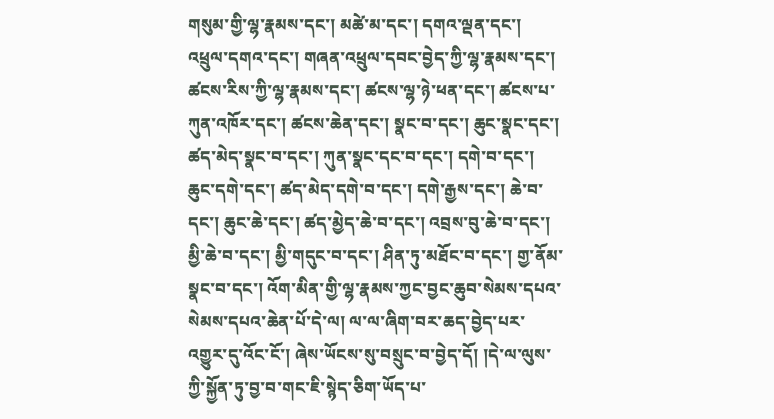གསུམ་གྱི་ལྷ་རྣམས་དང་། མཚེ་མ་དང་། དགའ་ལྡན་དང་། འཕྲུལ་དགའ་དང་། གཞན་འཕྲུལ་དབང་བྱེད་ཀྱི་ལྷ་རྣམས་དང་། ཚངས་རིས་ཀྱི་ལྷ་རྣམས་དང་། ཚངས་ལྷ་ཉེ་ཕན་དང་། ཚངས་པ་ཀུན་འཁོར་དང་། ཚངས་ཆེན་དང་། སྣང་བ་དང་། ཆུང་སྣང་དང་། ཚད་མེད་སྣང་བ་དང་། ཀུན་སྣང་དང་བ་དང་། དགེ་བ་དང་། ཆུང་དགེ་དང་། ཚད་མེད་དགེ་བ་དང་། དགེ་རྒྱས་དང་། ཆེ་བ་དང་། ཆུང་ཆེ་དང་། ཚད་མྱེད་ཆེ་བ་དང་། འབྲས་བུ་ཆེ་བ་དང་། མྱི་ཆེ་བ་དང་། མྱི་གདུང་བ་དང་། ཤིན་ཏུ་མཐོང་བ་དང་། གྱ་ནོམ་སྣང་བ་དང་། འོག་མིན་གྱི་ལྷ་རྣམས་ཀྱང་བྱང་ཆུབ་སེམས་དཔའ་སེམས་དཔའ་ཆེན་པོ་དེ་ལ། ལ་ལ་ཞིག་བར་ཆད་བྱེད་པར་འགྱུར་དུ་འོང་ངོ་། ཞེས་ཡོངས་སུ་བསྲུང་བ་བྱེད་དོ། །དེ་ལ་ལུས་ཀྱི་སྐྱོན་ཏུ་བྱ་བ་གང་ཇི་སྙེད་ཅིག་ཡོད་པ་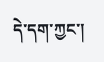དེ་དག་ཀྱང་།